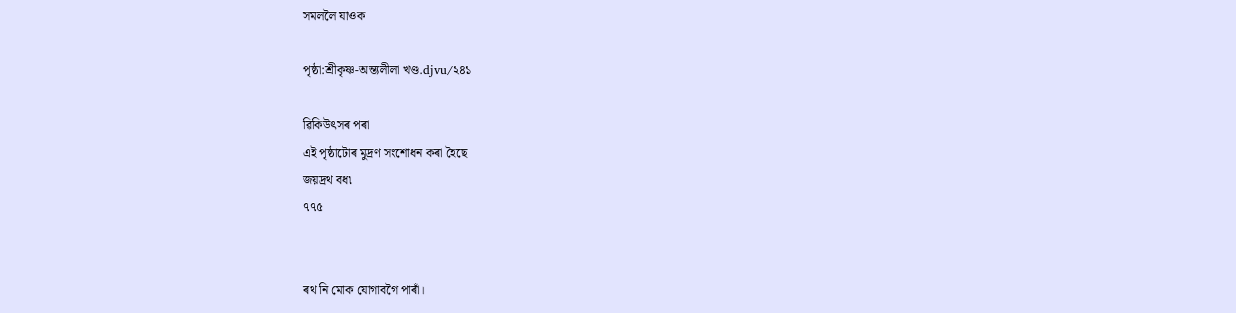সমললৈ যাওক

পৃষ্ঠা:শ্ৰীকৃষ্ণ-অন্ত্যলীলা খণ্ড.djvu/২৪১

ৱিকিউৎসৰ পৰা
এই পৃষ্ঠাটোৰ মুদ্ৰণ সংশোধন কৰা হৈছে
জয়দ্ৰথ বধ৷
৭৭৫


ৰথ নি মোক যোগাবগৈ পাৰাঁ।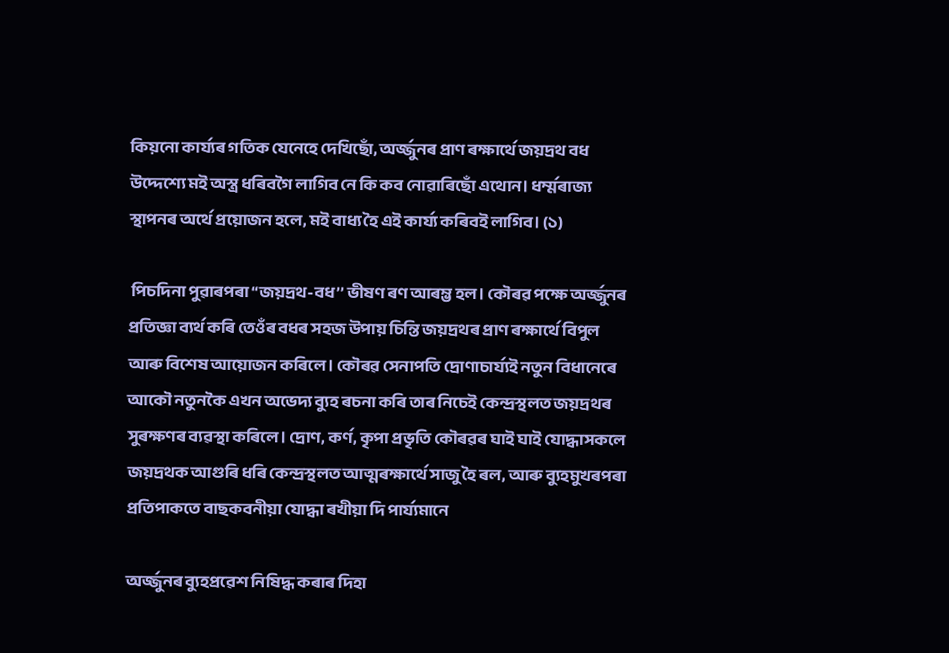কিয়নো কাৰ্য্যৰ গতিক যেনেহে দেখিছোঁ, অৰ্জ্জুনৰ প্ৰাণ ৰক্ষাৰ্থে জয়দ্ৰথ বধ উদ্দেশ্যে মই অস্ত্ৰ ধৰিবগৈ লাগিব নে কি কব নোৱাৰিছোঁ এথোন। ধৰ্ম্মৰাজ্য স্থাপনৰ অৰ্থে প্ৰয়োজন হলে, মই বাধ্য হৈ এই কাৰ্য্য কৰিবই লাগিব। (১)

 পিচদিনা পুৱাৰপৰা “জয়দ্ৰথ-বধ’’ ভীষণ ৰণ আৰম্ভ হল। কৌৰৱ পক্ষে অৰ্জ্জুনৰ প্ৰতিজ্ঞা ব্যৰ্থ কৰি তেওঁৰ বধৰ সহজ উপায় চিন্তি জয়দ্ৰথৰ প্ৰাণ ৰক্ষাৰ্থে বিপুল আৰু বিশেষ আয়োজন কৰিলে। কৌৰৱ সেনাপতি দ্ৰোণাচাৰ্য্যই নতুন বিধানেৰে আকৌ নতুনকৈ এখন অভেদ্য ব্যুহ ৰচনা কৰি তাৰ নিচেই কেন্দ্ৰস্থলত জয়দ্ৰথৰ সুৰক্ষণৰ ব্যৱস্থা কৰিলে। দ্ৰোণ, কৰ্ণ, কৃপা প্ৰভৃতি কৌৰৱৰ ঘাই ঘাই যোদ্ধাসকলে জয়দ্ৰথক আগুৰি ধৰি কেন্দ্ৰস্থলত আত্মৰক্ষাৰ্থে সাজু হৈ ৰল, আৰু ব্যুহমুখৰপৰা প্ৰতিপাকতে বাছকবনীয়া যোদ্ধা ৰখীয়া দি পাৰ্য্যমানে

অৰ্জ্জুনৰ ব্যুহপ্ৰৱেশ নিষিদ্ধ কৰাৰ দিহা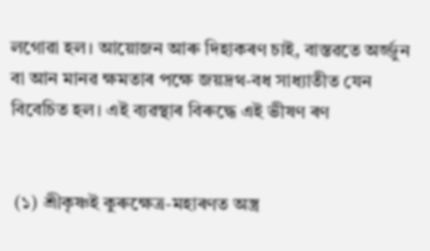লগোৱা হল। আয়োজন আৰু দিহাকৰণ চাই, বাস্তৱতে অৰ্জ্জুন বা আন মানৱ ক্ষমতাৰ পক্ষে জয়দ্ৰথ-বধ সাধ্যাতীত যেন বিবেচিত হল। এই ব্যৱস্থাৰ বিৰুদ্ধে এই ভীষণ ৰণ


 (১) শ্ৰীকৃষ্ণই কুৰুক্ষেত্ৰ-মহাৰণত অস্ত্ৰ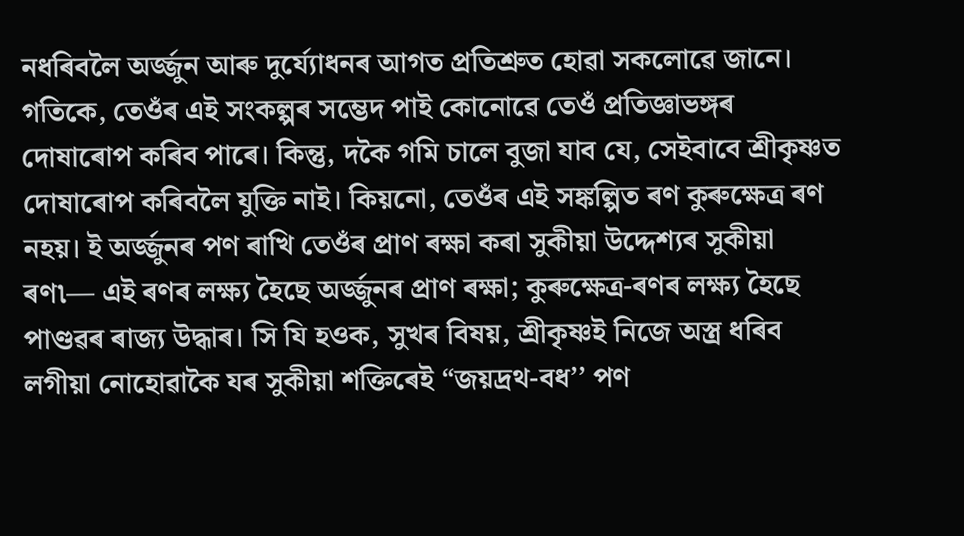নধৰিবলৈ অৰ্জ্জুন আৰু দুৰ্য্যোধনৰ আগত প্ৰতিশ্ৰুত হোৱা সকলোৱে জানে। গতিকে, তেওঁৰ এই সংকল্পৰ সম্ভেদ পাই কোনোৱে তেওঁ প্ৰতিজ্ঞাভঙ্গৰ দোষাৰোপ কৰিব পাৰে। কিন্তু, দকৈ গমি চালে বুজা যাব যে, সেইবাবে শ্ৰীকৃষ্ণত দোষাৰোপ কৰিবলৈ যুক্তি নাই। কিয়নো, তেওঁৰ এই সঙ্কল্পিত ৰণ কুৰুক্ষেত্ৰ ৰণ নহয়। ই অৰ্জ্জুনৰ পণ ৰাখি তেওঁৰ প্ৰাণ ৰক্ষা কৰা সুকীয়া উদ্দেশ্যৰ সুকীয়া ৰণ৷— এই ৰণৰ লক্ষ্য হৈছে অৰ্জ্জুনৰ প্ৰাণ ৰক্ষা; কুৰুক্ষেত্ৰ-ৰণৰ লক্ষ্য হৈছে পাণ্ডৱৰ ৰাজ্য উদ্ধাৰ। সি যি হওক, সুখৰ বিষয়, শ্ৰীকৃষ্ণই নিজে অস্ত্ৰ ধৰিব লগীয়া নোহোৱাকৈ যৰ সুকীয়া শক্তিৰেই “জয়দ্ৰথ-বধ’’ পণ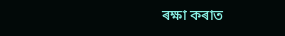ৰক্ষা কৰাত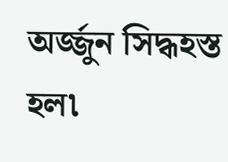অৰ্জ্জুন সিদ্ধহস্ত হল৷